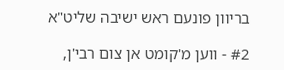בריוון פונעם ראש ישיבה שליט"א

#2 - ווען מ'קומט אן צום רבי'ן,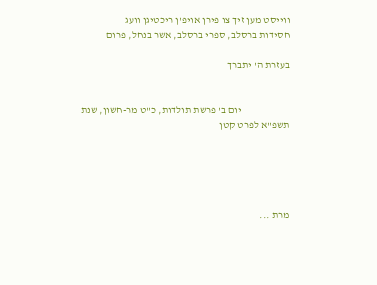ווייסט מען זיך צו פירן אויפ'ן ריכטיגן וועג
חסידות ברסלב, ספרי ברסלב, אשר בנחל, פרום

בעזרת ה' יתברך


                        יום ב' פרשת תולדות, כ"ט מר-חשון, שנת תשפ"א לפרט קטן





מרת ...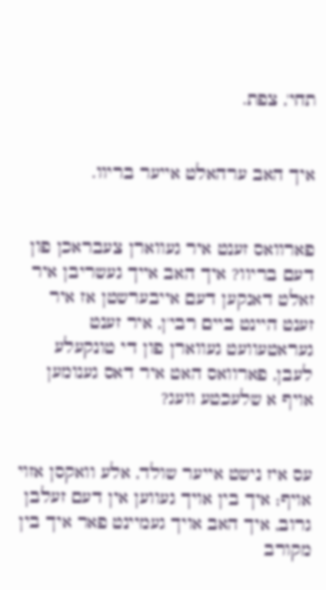תחי', צפת.


איך האב ערהאלט אייער בריוו.


פארוואס זענט איר געווארן צעבראכן פון דעם בריוו? איך האב אייך געשריבן איר זאלט דאנקען דעם אייבערשטן אז איר זענט היינט ביים רבי'ן, איר זענט געראטעוועט געווארן פון די טונקעלע לעבן, פארוואס האט איר דאס גענומען אויף א שלעכטע וועג?


עס איז נישט אייער שולד, אלע וואקסן אזוי אויף; איך בין אויך געווען אין דעם זעלבן גרוב, איך האב אויך געמיינט פאר איך בין מקורב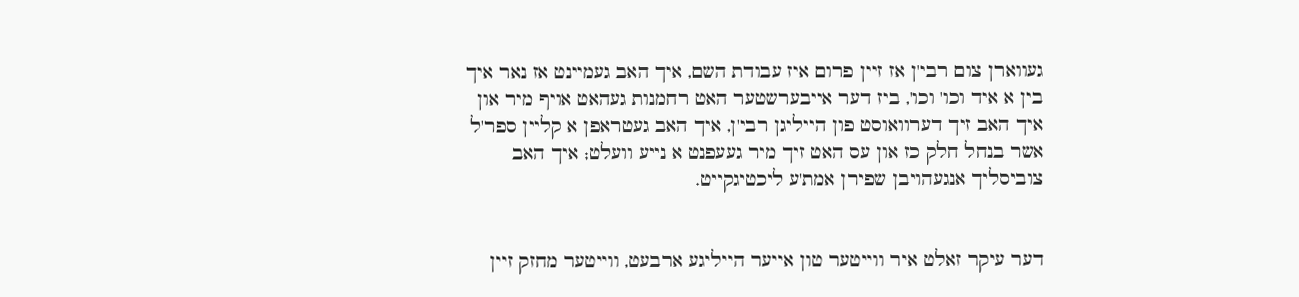געווארן צום רבי'ן אז זיין פרום איז עבודת השם, איך האב געמיינט אז נאר איך בין א איד וכו' וכו', ביז דער אייבערשטער האט רחמנות געהאט אויף מיר און איך האב זיך דערוואוסט פון הייליגן רבי'ן, איך האב געטראפן א קליין ספר'ל אשר בנחל חלק כז און עס האט זיך מיר געעפנט א נייע וועלט; איך האב צוביסליך אנגעהויבן שפירן אמת'ע ליכטיגקייט.


דער עיקר זאלט איר ווייטער טון אייער הייליגע ארבעט, ווייטער מחזק זיין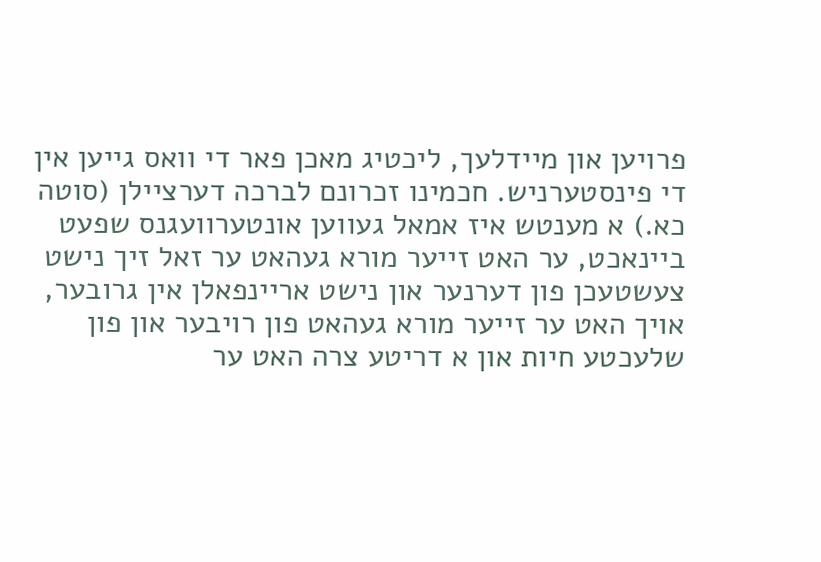פרויען און מיידלעך, ליכטיג מאכן פאר די וואס גייען אין די פינסטערניש. חכמינו זכרונם לברכה דערציילן (סוטה כא.) א מענטש איז אמאל געווען אונטערוועגנס שפעט ביינאכט, ער האט זייער מורא געהאט ער זאל זיך נישט צעשטעכן פון דערנער און נישט אריינפאלן אין גרובער, אויך האט ער זייער מורא געהאט פון רויבער און פון שלעכטע חיות און א דריטע צרה האט ער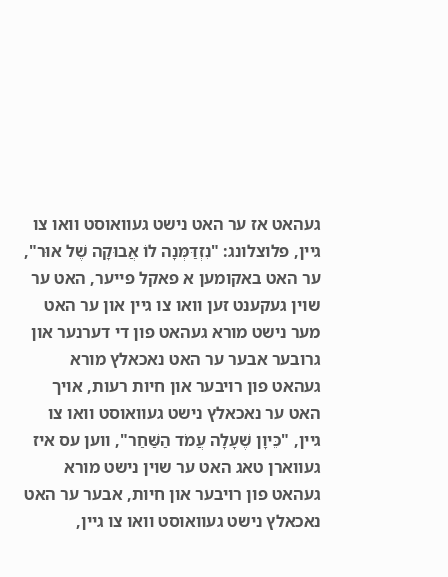געהאט אז ער האט נישט געוואוסט וואו צו גיין, פלוצלונג: "נִזְדַּמְּנָה לוֹ אֲבוּקָה שֶׁל אוּר", ער האט באקומען א פאקל פייער, האט ער שוין געקענט זען וואו צו גיין און ער האט מער נישט מורא געהאט פון די דערנער און גרובער אבער ער האט נאכאלץ מורא געהאט פון רויבער און חיות רעות, אויך האט ער נאכאלץ נישט געוואוסט וואו צו גיין, "כֵּיוָן שֶׁעָלָה עֲמֹד הַשַּׁחַר", ווען עס איז געווארן טאג האט ער שוין נישט מורא געהאט פון רויבער און חיות, אבער ער האט נאכאלץ נישט געוואוסט וואו צו גיין,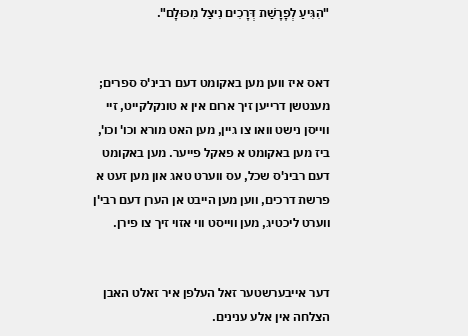"הִגִּיעַ לְפָרָשַׁת דְּרָכִים נִיצַל מִכּוּלָם".


דאס איז ווען מען באקומט דעם רבינ'ס ספרים; מענטשן דרייען זיך ארום אין א טונקלקייט, זיי ווייסן נישט וואו צו גיין, מען האט מורא וכו' וכו', ביז מען באקומט א פאקל פייער. מען באקומט דעם רבינ'ס שכל, עס ווערט טאג און מען זעט א פרשת דרכים, ווען מען הייבט אן הערן דעם רבי'ן ווערט ליכטיג, מען ווייסט ווי אזוי זיך צו פירן.


דער אייבערשטער זאל העלפן איר זאלט האבן הצלחה אין אלע ענינים.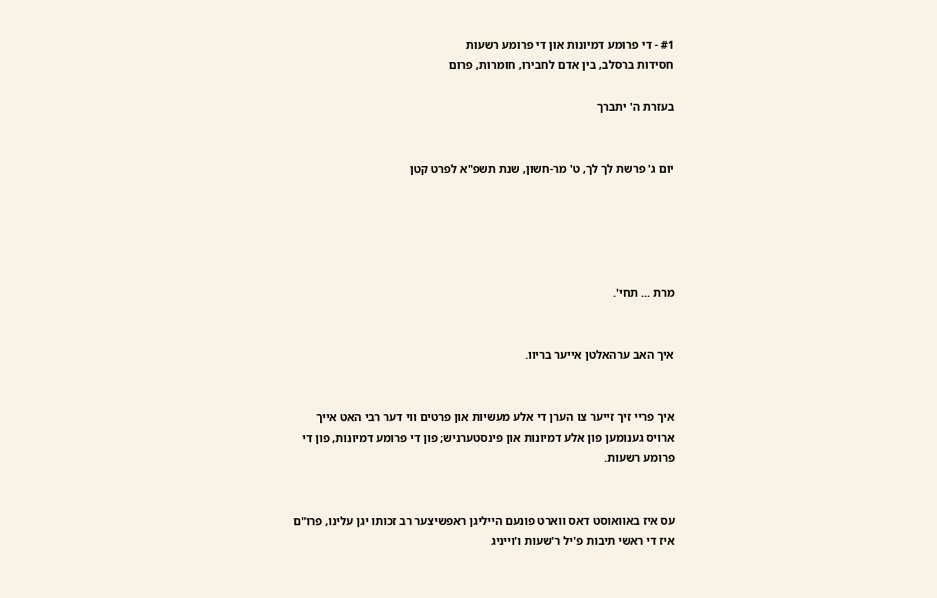#1 - די פרומע דמיונות און די פרומע רשעות
חסידות ברסלב, בין אדם לחבירו, חומרות, פרום

בעזרת ה' יתברך


יום ג' פרשת לך לך, ט' מר-חשון, שנת תשפ"א לפרט קטן





מרת ... תחי'.


איך האב ערהאלטן אייער בריוו.


איך פריי זיך זייער צו הערן די אלע מעשיות און פרטים ווי דער רבי האט אייך ארויס גענומען פון אלע דמיונות און פינסטערניש; פון די פרומע דמיונות, פון די פרומע רשעות.


עס איז באוואוסט דאס ווארט פונעם הייליגן ראפשיצער רב זכותו יגן עלינו, פרו"ם איז די ראשי תיבות פ'יל ר'שעות ו'וייניג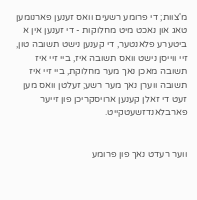מ'צוות; די פרומע רשעים וואס זענען פארנומען טאג און נאכט מיט מחלוקות - די זענען אין א ביטערע פלאנטער, די קענען נישט תשובה טון, זיי ווייסן נישט וואס תשובה איז, ביי זיי איז תשובה מאכן נאך מער מחלוקת, ביי זיי איז תשובה ווערן נאך מער רשע; זעלטן וואס מען זעט די זאלן קענען ארויסקריכן פון זייער פארבלאנדזשעטקייט.


ווער רעדט נאך פון פרומע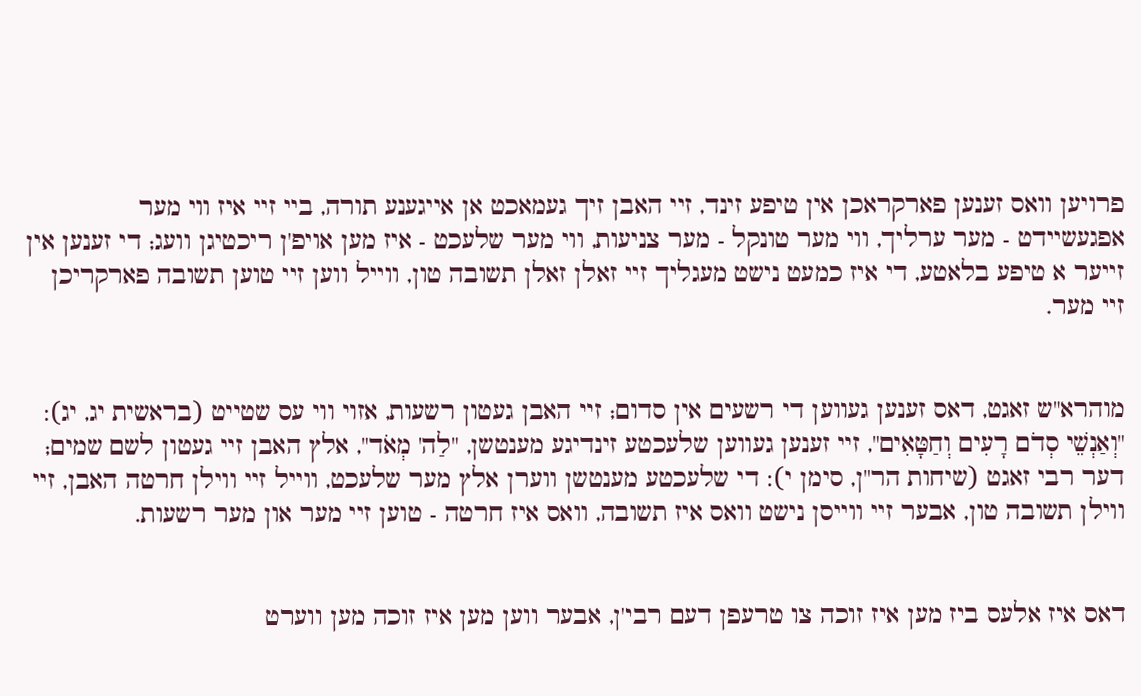פרויען וואס זענען פארקראכן אין טיפע זינד, זיי האבן זיך געמאכט אן אייגענע תורה, ביי זיי איז ווי מער אפגעשיידט - מער ערליך, ווי מער טונקל - מער צניעות, ווי מער שלעכט - איז מען אויפ'ן ריכטיגן וועג; די זענען אין זייער א טיפע בלאטע, די איז כמעט נישט מעגליך זיי זאלן זאלן תשובה טון, ווייל ווען זיי טוען תשובה פארקריכן זיי מער.


מוהרא"ש זאגט, דאס זענען געווען די רשעים אין סדום; זיי האבן געטון רשעות, אזוי ווי עס שטייט (בראשית יג, יג): "וְאַנְשֵׁי סְדֹם רָעִים וְחַטָּאִים", זיי זענען געווען שלעכטע זינדיגע מענטשן, "לַה' מְאֹד", אלץ האבן זיי געטון לשם שמים; דער רבי זאגט (שיחות הר"ן, סימן י): די שלעכטע מענטשן ווערן אלץ מער שלעכט, ווייל זיי ווילן חרטה האבן, זיי ווילן תשובה טון, אבער זיי ווייסן נישט וואס איז תשובה, וואס איז חרטה - טוען זיי מער און מער רשעות.


דאס איז אלעס ביז מען איז זוכה צו טרעפן דעם רבי'ן, אבער ווען מען איז זוכה מען ווערט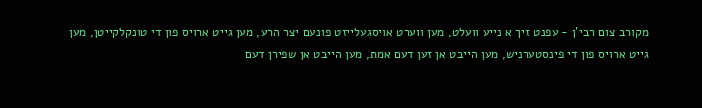מקורב צום רבי'ן - עפנט זיך א נייע וועלט, מען ווערט אויסגעלייזט פונעם יצר הרע, מען גייט ארויס פון די טונקלקייטן, מען גייט ארויס פון די פינסטערניש, מען הייבט אן זען דעם אמת, מען הייבט אן שפירן דעם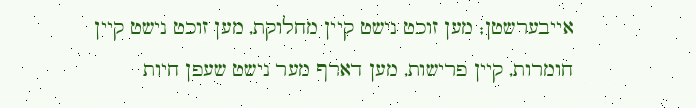אייבערשטן; מען זוכט נישט קיין מחלוקת, מען זוכט נישט קיין חומרות, קיין פרישות, מען דארף מער נישט שעפן חיות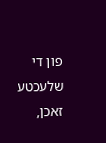פון די שלעכטע זאכן,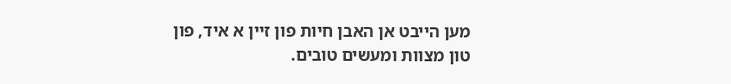מען הייבט אן האבן חיות פון זיין א איד, פון טון מצוות ומעשים טובים.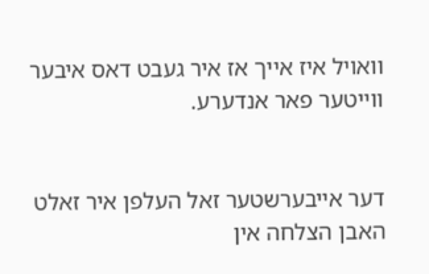וואויל איז אייך אז איר געבט דאס איבער ווייטער פאר אנדערע.


דער אייבערשטער זאל העלפן איר זאלט האבן הצלחה אין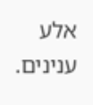אלע ענינים.